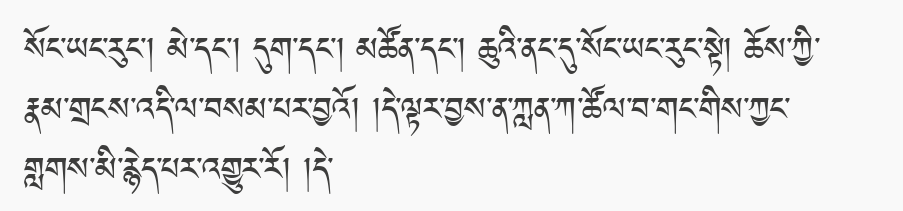སོང་ཡང་རུང་། མེ་དང་། དུག་དང་། མཚོན་དང་། ཆུའི་ནང་དུ་སོང་ཡང་རུང་སྟེ། ཆོས་ཀྱི་རྣམ་གྲངས་འདི་ལ་བསམ་པར་བྱའོ། །དེ་ལྟར་བྱས་ན་ཀླན་ཀ་ཚོལ་བ་གང་གིས་ཀྱང་གླགས་མི་རྙེད་པར་འགྱུར་རོ། །དེ་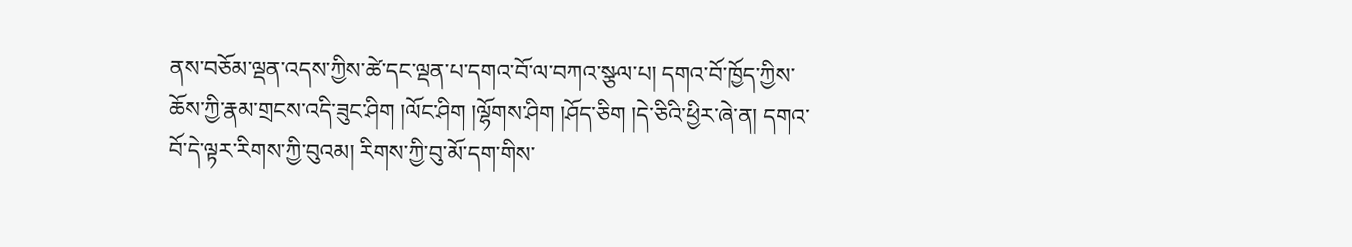ནས་བཅོམ་ལྡན་འདས་ཀྱིས་ཚེ་དང་ལྡན་པ་དགའ་བོ་ལ་བཀའ་སྩལ་པ། དགའ་བོ་ཁྱོད་ཀྱིས་ཆོས་ཀྱི་རྣམ་གྲངས་འདི་ཟུང་ཤིག །ལོང་ཤིག །ལྷོགས་ཤིག །ཤོད་ཅིག །དེ་ཅིའི་ཕྱིར་ཞེ་ན། དགའ་བོ་དེ་ལྟར་རིགས་ཀྱི་བུའམ། རིགས་ཀྱི་བུ་མོ་དག་གིས་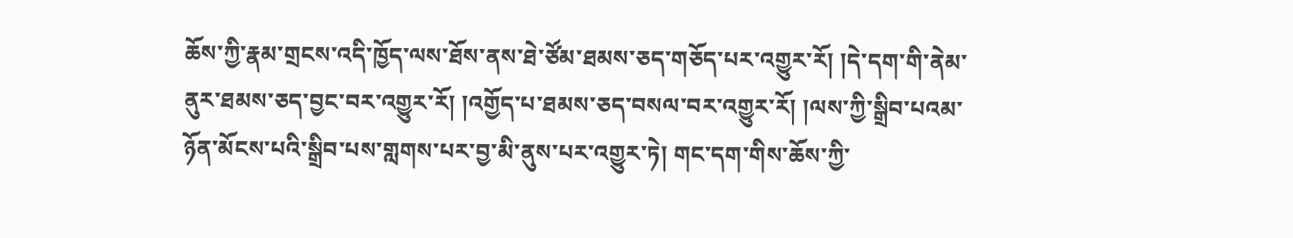ཆོས་ཀྱི་རྣམ་གྲངས་འདི་ཁྱོད་ལས་ཐོས་ནས་ཐེ་ཙོམ་ཐམས་ཅད་གཅོད་པར་འགྱུར་རོ། །དེ་དག་གི་ནེམ་ནུར་ཐམས་ཅད་བྱང་བར་འགྱུར་རོ། །འགྱོད་པ་ཐམས་ཅད་བསལ་བར་འགྱུར་རོ། །ལས་ཀྱི་སྒྲིབ་པའམ་ཉོན་མོངས་པའི་སྒྲིབ་པས་གླགས་པར་བྱ་མི་ནུས་པར་འགྱུར་ཏེ། གང་དག་གིས་ཆོས་ཀྱི་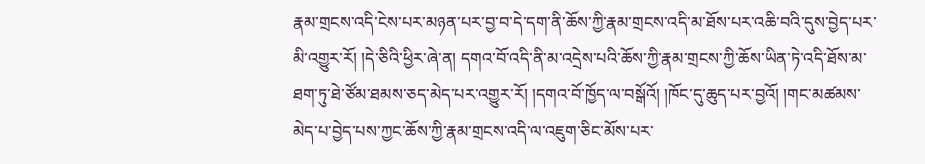རྣམ་གྲངས་འདི་ངེས་པར་མཉན་པར་བྱ་བ་དེ་དག་ནི་ཆོས་ཀྱི་རྣམ་གྲངས་འདི་མ་ཐོས་པར་འཆི་བའི་དུས་བྱེད་པར་མི་འགྱུར་རོ། །དེ་ཅིའི་ཕྱིར་ཞེ་ན། དགའ་བོ་འདི་ནི་མ་འདྲེས་པའི་ཆོས་ཀྱི་རྣམ་གྲངས་ཀྱི་ཆོས་ཡིན་ཏེ་འདི་ཐོས་མ་ཐག་ཏུ་ཐེ་ཙོམ་ཐམས་ཅད་མེད་པར་འགྱུར་རོ། །དགའ་བོ་ཁྱོད་ལ་བསྒོའོ། །ཁོང་དུ་ཆུད་པར་བྱའོ། །གང་མཚམས་མེད་པ་བྱེད་པས་ཀྱང་ཆོས་ཀྱི་རྣམ་གྲངས་འདི་ལ་འཇུག་ཅིང་མོས་པར་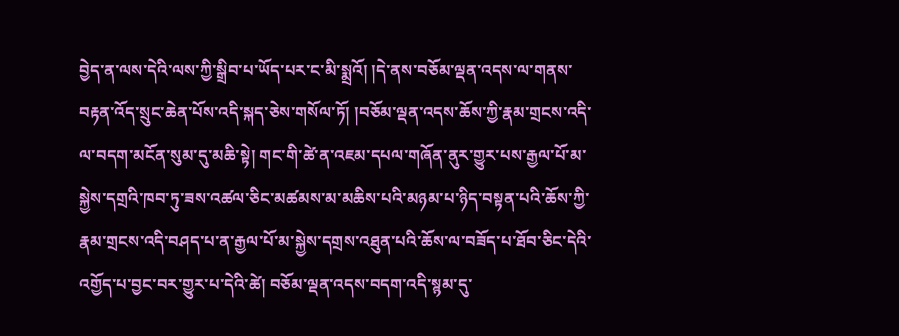བྱེད་ན་ལས་དེའི་ལས་ཀྱི་སྒྲིབ་པ་ཡོད་པར་ང་མི་སྨྲའོ། །དེ་ནས་བཅོམ་ལྡན་འདས་ལ་གནས་བརྟན་འོད་སྲུང་ཆེན་པོས་འདི་སྐད་ཅེས་གསོལ་ཏོ། །བཅོམ་ལྡན་འདས་ཆོས་ཀྱི་རྣམ་གྲངས་འདི་ལ་བདག་མངོན་སུམ་དུ་མཆི་སྟེ། གང་གི་ཚེ་ན་འཇམ་དཔལ་གཞོན་ནུར་གྱུར་པས་རྒྱལ་པོ་མ་སྐྱེས་དགྲའི་ཁབ་ཏུ་ཟས་འཚལ་ཅིང་མཚམས་མ་མཆིས་པའི་མཉམ་པ་ཉིད་བསྟན་པའི་ཆོས་ཀྱི་རྣམ་གྲངས་འདི་བཤད་པ་ན་རྒྱལ་པོ་མ་སྐྱེས་དགྲས་འཐུན་པའི་ཆོས་ལ་བཟོད་པ་ཐོབ་ཅིང་དེའི་འགྱོད་པ་བྱང་བར་གྱུར་པ་དེའི་ཚེ། བཅོམ་ལྡན་འདས་བདག་འདི་སྙམ་དུ་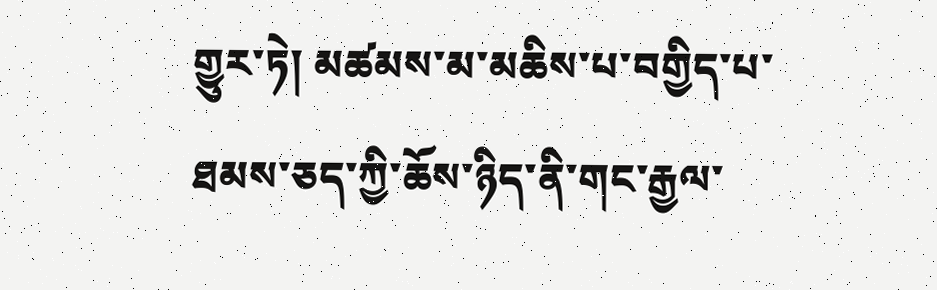གྱུར་ཏེ། མཚམས་མ་མཆིས་པ་བགྱིད་པ་ཐམས་ཅད་ཀྱི་ཆོས་ཉིད་ནི་གང་རྒྱལ་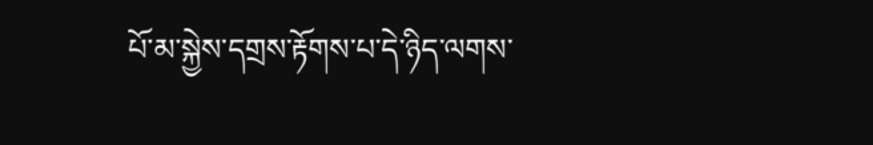པོ་མ་སྐྱེས་དགྲས་རྟོགས་པ་དེ་ཉིད་ལགས་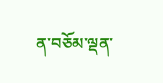ན་བཅོམ་ལྡན་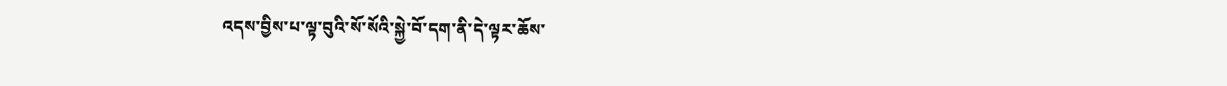འདས་བྱིས་པ་ལྟ་བུའི་སོ་སོའི་སྐྱེ་བོ་དག་ནི་དེ་ལྟར་ཆོས་